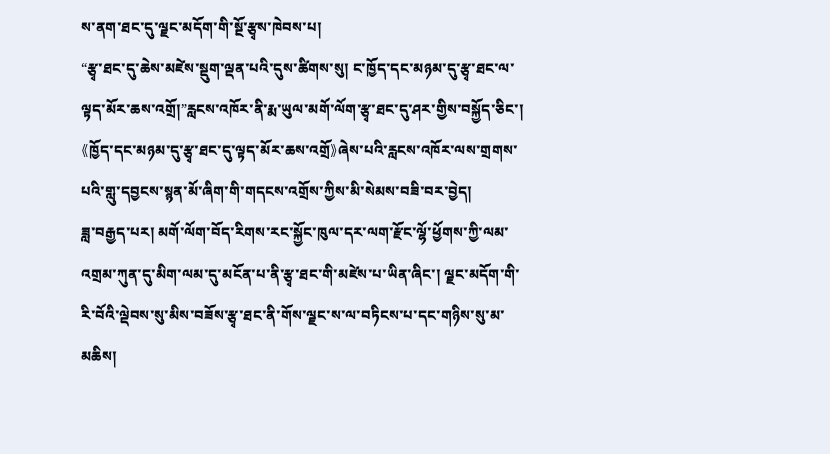ས་ནག་ཐང་དུ་ལྗང་མདོག་གི་སྔོ་རྩྭས་ཁེབས་པ།
“རྩྭ་ཐང་དུ་ཆེས་མཛེས་སྡུག་ལྡན་པའི་དུས་ཚིགས་སུ། ང་ཁྱོད་དང་མཉམ་དུ་རྩྭ་ཐང་ལ་ལྟད་མོར་ཆས་འགྲོ།”རླངས་འཁོར་ནི་རྨ་ཡུལ་མགོ་ལོག་རྩྭ་ཐང་དུ་ཤར་གྱིས་བསྐྱོད་ཅིང་། 《ཁྱོད་དང་མཉམ་དུ་རྩྭ་ཐང་དུ་ལྟད་མོར་ཆས་འགྲོ》ཞེས་པའི་རླངས་འཁོར་ལས་གྲགས་པའི་གླུ་དབྱངས་སྙན་མོ་ཞིག་གི་གདངས་འགྲོས་ཀྱིས་མི་སེམས་བཟི་བར་བྱེད།
ཟླ་བརྒྱད་པར། མགོ་ལོག་བོད་རིགས་རང་སྐྱོང་ཁུལ་དར་ལག་རྫོང་ལྷོ་ཕྱོགས་ཀྱི་ལམ་འགྲམ་ཀུན་དུ་མིག་ལམ་དུ་མངོན་པ་ནི་རྩྭ་ཐང་གི་མཛེས་པ་ཡིན་ཞིང་། ལྗང་མདོག་གི་རི་བོའི་ལྡེབས་སུ་མིས་བཟོས་རྩྭ་ཐང་ནི་གོས་ལྗང་ས་ལ་བཏིངས་པ་དང་གཉིས་སུ་མ་མཆིས།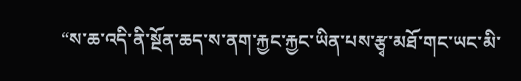“ས་ཆ་འདི་ནི་སྔོན་ཆད་ས་ནག་རྐྱང་རྐྱང་ཡིན་པས་རྩྭ་མཐོ་གང་ཡང་མི་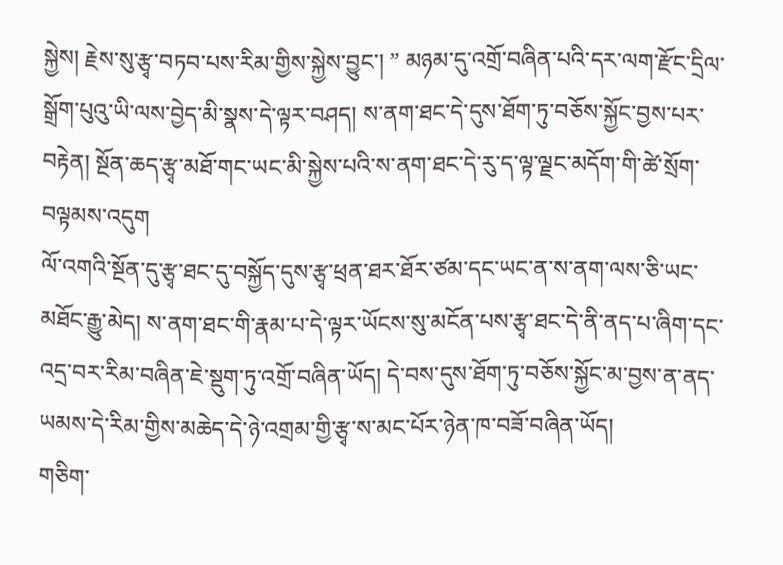སྐྱེས། རྗེས་སུ་རྩྭ་བཏབ་པས་རིམ་གྱིས་སྐྱེས་བྱུང་། ” མཉམ་དུ་འགྲོ་བཞིན་པའི་དར་ལག་རྫོང་དྲིལ་སྒྲོག་པུའུ་ཡི་ལས་བྱེད་མི་སྣས་དེ་ལྟར་བཤད། ས་ནག་ཐང་དེ་དུས་ཐོག་ཏུ་བཅོས་སྐྱོང་བྱས་པར་བརྟེན། སྔོན་ཆད་རྩྭ་མཐོ་གང་ཡང་མི་སྐྱེས་པའི་ས་ནག་ཐང་དེ་རུ་ད་ལྟ་ལྗང་མདོག་གི་ཚེ་སྲོག་བལྟམས་འདུག
ལོ་འགའི་སྔོན་དུ་རྩྭ་ཐང་དུ་བསྐྱོད་དུས་རྩྭ་ཕྲན་ཐར་ཐོར་ཙམ་དང་ཡང་ན་ས་ནག་ལས་ཅི་ཡང་མཐོང་རྒྱུ་མེད། ས་ནག་ཐང་གི་རྣམ་པ་དེ་ལྟར་ཡོངས་སུ་མངོན་པས་རྩྭ་ཐང་དེ་ནི་ནད་པ་ཞིག་དང་འདྲ་བར་རིམ་བཞིན་ཇེ་སྡུག་ཏུ་འགྲོ་བཞིན་ཡོད། དེ་བས་དུས་ཐོག་ཏུ་བཅོས་སྐྱོང་མ་བྱས་ན་ནད་ཡམས་དེ་རིམ་གྱིས་མཆེད་དེ་ཉེ་འགྲམ་གྱི་རྩྭ་ས་མང་པོར་ཉེན་ཁ་བཟོ་བཞིན་ཡོད།
གཅིག་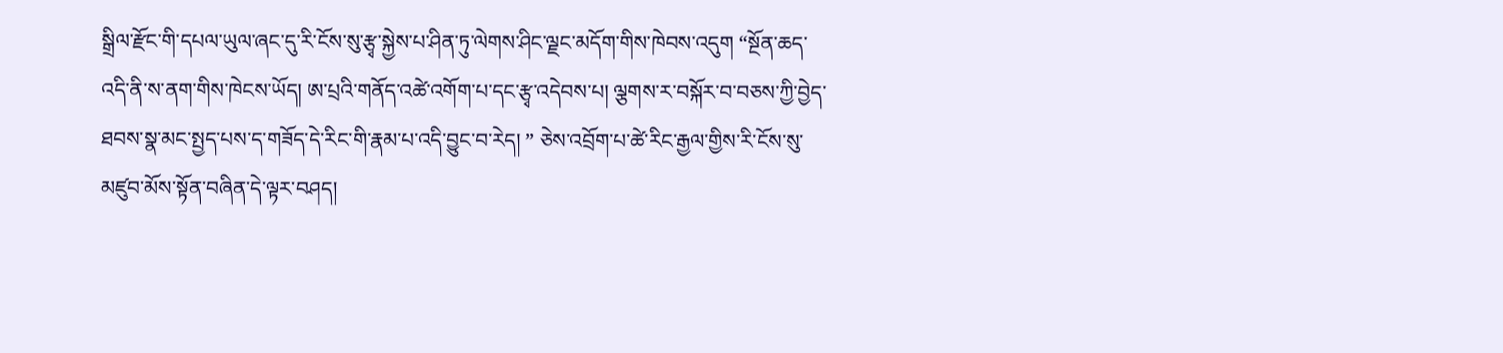སྒྲིལ་རྫོང་གི་དཔལ་ཡུལ་ཞང་དུ་རི་ངོས་སུ་རྩྭ་སྐྱེས་པ་ཤིན་ཏུ་ལེགས་ཤིང་ལྗང་མདོག་གིས་ཁེབས་འདུག “སྔོན་ཆད་འདི་ནི་ས་ནག་གིས་ཁེངས་ཡོད། ཨ་པྲའི་གནོད་འཚེ་འགོག་པ་དང་རྩྭ་འདེབས་པ། ལྕགས་ར་བསྐོར་བ་བཅས་ཀྱི་བྱེད་ཐབས་སྣ་མང་སྤྱད་པས་ད་གཟོད་དེ་རིང་གི་རྣམ་པ་འདི་བྱུང་བ་རེད། ” ཅེས་འབྲོག་པ་ཚེ་རིང་རྒྱལ་གྱིས་རི་ངོས་སུ་མཛུབ་མོས་སྟོན་བཞིན་དེ་ལྟར་བཤད།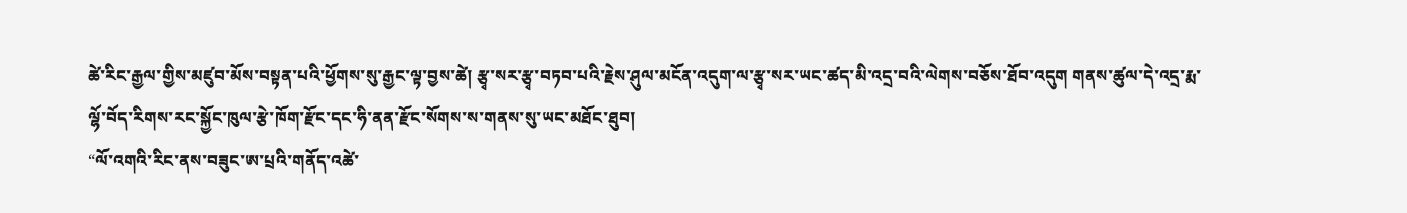ཚེ་རིང་རྒྱལ་གྱིས་མཛུབ་མོས་བསྟན་པའི་ཕྱོགས་སུ་རྒྱང་ལྟ་བྱས་ཚེ། རྩྭ་སར་རྩྭ་བཏབ་པའི་རྗེས་ཤུལ་མངོན་འདུག་ལ་རྩྭ་སར་ཡང་ཚད་མི་འདྲ་བའི་ལེགས་བཅོས་ཐོབ་འདུག གནས་ཚུལ་དེ་འདྲ་རྨ་ལྷོ་བོད་རིགས་རང་སྐྱོང་ཁུལ་རྩེ་ཁོག་རྫོང་དང་ཧི་ནན་རྫོང་སོགས་ས་གནས་སུ་ཡང་མཐོང་ཐུབ།
“ལོ་འགའི་རིང་ནས་བཟུང་ཨ་པྲའི་གནོད་འཚེ་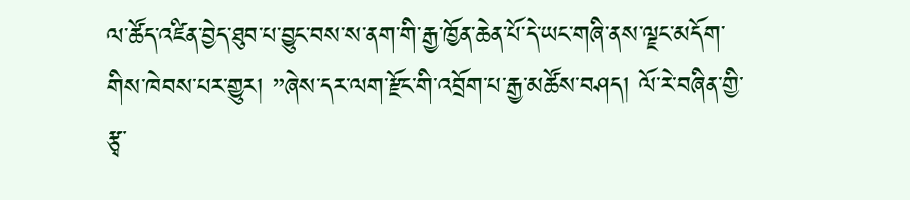ལ་ཚོད་འཛིན་བྱེད་ཐུབ་པ་བྱུང་བས་ས་ནག་གི་རྒྱ་ཁྱོན་ཆེན་པོ་དེ་ཡང་གཞི་ནས་ལྗང་མདོག་གིས་ཁེབས་པར་གྱུར། ”ཞེས་དར་ལག་རྫོང་གི་འབྲོག་པ་རྒྱ་མཚོས་བཤད། ལོ་རེ་བཞིན་གྱི་རྩྭ་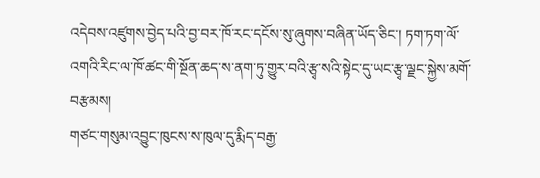འདེབས་འཛུགས་བྱེད་པའི་བྱ་བར་ཁོ་རང་དངོས་སུ་ཞུགས་བཞིན་ཡོད་ཅིང་། ཏག་ཏག་ལོ་འགའི་རིང་ལ་ཁོ་ཚང་གི་སྔོན་ཆད་ས་ནག་ཏུ་གྱུར་བའི་རྩྭ་སའི་སྟེང་དུ་ཡང་རྩྭ་ལྗང་སྐྱེས་མགོ་བརྩམས།
གཙང་གསུམ་འབྱུང་ཁུངས་ས་ཁུལ་དུ་རྨིད་བརྒྱ་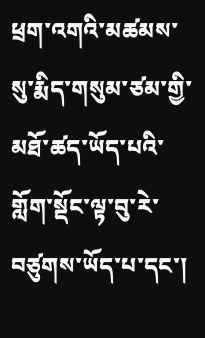ཕྲག་འགའི་མཚམས་སུ་རྨིད་གསུམ་ཙམ་གྱི་མཐོ་ཚད་ཡོད་པའི་གློག་སྡོང་ལྟ་བུ་རེ་བཙུགས་ཡོད་པ་དང་།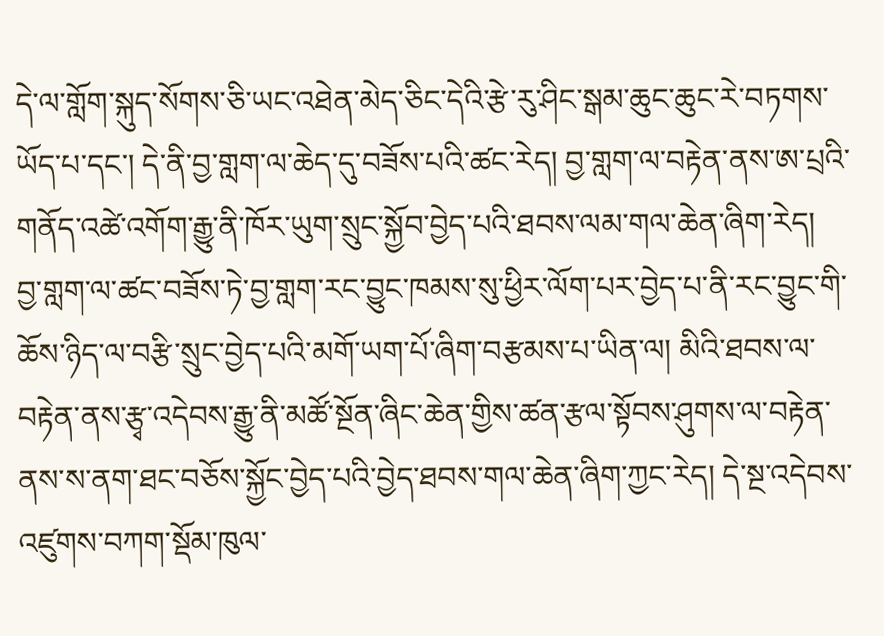དེ་ལ་གློག་སྐུད་སོགས་ཅི་ཡང་འཐེན་མེད་ཅིང་དེའི་རྩེ་རུ་ཤིང་སྒམ་ཆུང་ཆུང་རེ་བཏགས་ཡོད་པ་དང་། དེ་ནི་བྱ་གླག་ལ་ཆེད་དུ་བཟོས་པའི་ཚང་རེད། བྱ་གླག་ལ་བརྟེན་ནས་ཨ་པྲའི་གནོད་འཚེ་འགོག་རྒྱུ་ནི་ཁོར་ཡུག་སྲུང་སྐྱོབ་བྱེད་པའི་ཐབས་ལམ་གལ་ཆེན་ཞིག་རེད།
བྱ་གླག་ལ་ཚང་བཟོས་ཏེ་བྱ་གླག་རང་བྱུང་ཁམས་སུ་ཕྱིར་ལོག་པར་བྱེད་པ་ནི་རང་བྱུང་གི་ཆོས་ཉིད་ལ་བརྩི་སྲུང་བྱེད་པའི་མགོ་ཡག་པོ་ཞིག་བརྩམས་པ་ཡིན་ལ། མིའི་ཐབས་ལ་བརྟེན་ནས་རྩྭ་འདེབས་རྒྱུ་ནི་མཚོ་སྔོན་ཞིང་ཆེན་གྱིས་ཚན་རྩལ་སྟོབས་ཤུགས་ལ་བརྟེན་ནས་ས་ནག་ཐང་བཅོས་སྐྱོང་བྱེད་པའི་བྱེད་ཐབས་གལ་ཆེན་ཞིག་ཀྱང་རེད། དེ་སྔ་འདེབས་འཛུགས་བཀག་སྡོམ་ཁུལ་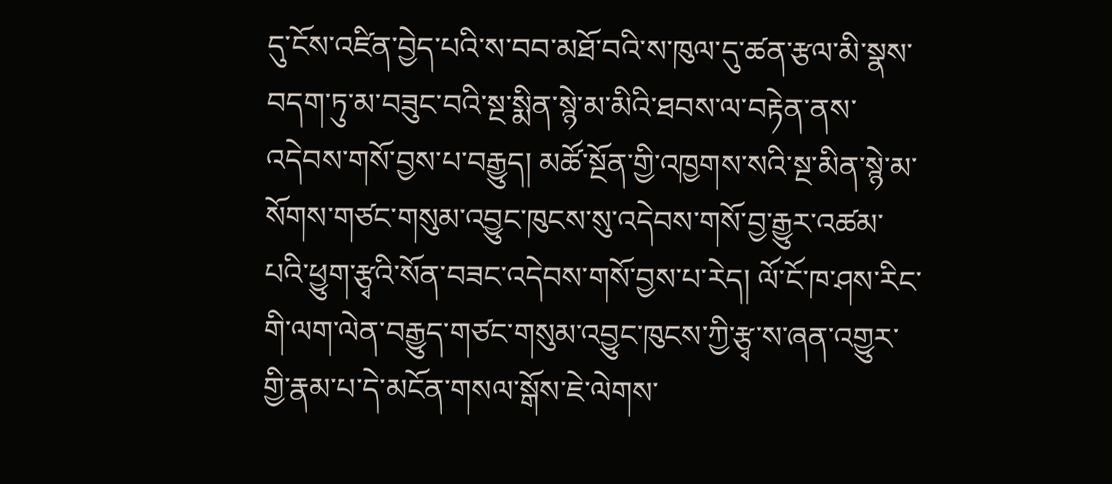དུ་ངོས་འཛིན་བྱེད་པའི་ས་བབ་མཐོ་བའི་ས་ཁུལ་དུ་ཚན་རྩལ་མི་སྣས་བདག་ཏུ་མ་བཟུང་བའི་སྔ་སྨིན་སྙེ་མ་མིའི་ཐབས་ལ་བརྟེན་ནས་འདེབས་གསོ་བྱས་པ་བརྒྱུད། མཚོ་སྔོན་གྱི་འཁྱགས་སའི་སྔ་མིན་སྙེ་མ་སོགས་གཙང་གསུམ་འབྱུང་ཁུངས་སུ་འདེབས་གསོ་བྱ་རྒྱུར་འཚམ་པའི་ཕྱུག་རྩྭའི་སོན་བཟང་འདེབས་གསོ་བྱས་པ་རེད། ལོ་ངོ་ཁ་ཤས་རིང་གི་ལག་ལེན་བརྒྱུད་གཙང་གསུམ་འབྱུང་ཁུངས་ཀྱི་རྩྭ་ས་ཞན་འགྱུར་གྱི་རྣམ་པ་དེ་མངོན་གསལ་སྒོས་ཇེ་ལེགས་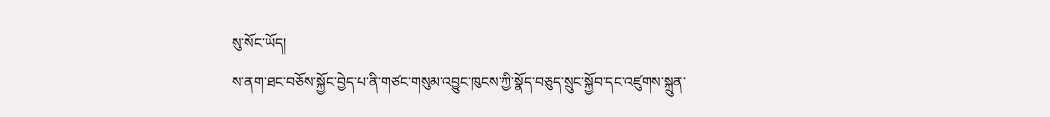སུ་སོང་ཡོད།
ས་ནག་ཐང་བཅོས་སྐྱོང་བྱེད་པ་ནི་གཙང་གསུམ་འབྱུང་ཁུངས་ཀྱི་སྣོད་བཅུད་སྲུང་སྐྱོབ་དང་འཛུགས་སྐྲུན་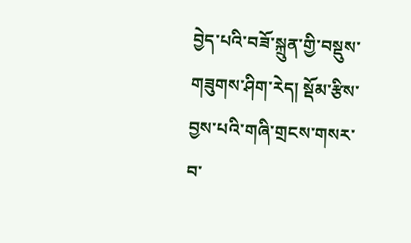བྱེད་པའི་བཟོ་སྐྲུན་གྱི་བསྡུས་གཟུགས་ཤིག་རེད། སྡོམ་རྩིས་བྱས་པའི་གཞི་གྲངས་གསར་བ་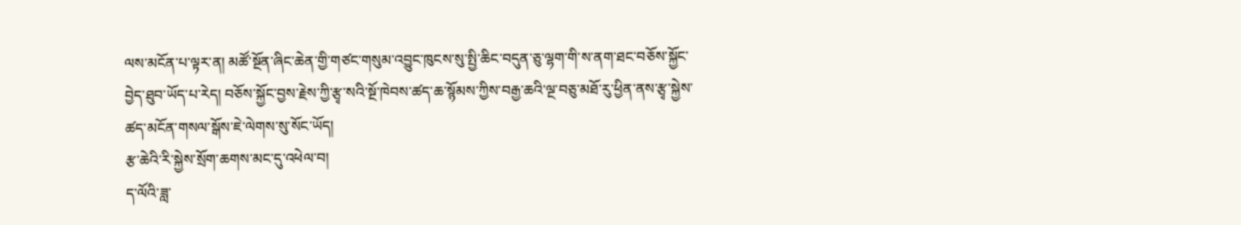ལས་མངོན་པ་ལྟར་ན། མཚོ་སྔོན་ཞིང་ཆེན་གྱི་གཙང་གསུམ་འབྱུང་ཁུངས་སུ་སྤྱི་ཆིང་བདུན་ཅུ་ལྷག་གི་ས་ནག་ཐང་བཅོས་སྐྱོང་བྱེད་ཐུབ་ཡོད་པ་རེད། བཅོས་སྐྱོང་བྱས་རྗེས་ཀྱི་རྩྭ་སའི་སྔོ་ཁེབས་ཚད་ཆ་སྙོམས་ཀྱིས་བརྒྱ་ཆའི་ལྔ་བཅུ་མཐོ་རུ་ཕྱིན་ནས་རྩྭ་སྐྱེས་ཚད་མངོན་གསལ་སྒོས་ཇེ་ལེགས་སུ་སོང་ཡོད།
རྩ་ཆེའི་རི་སྐྱེས་སྲོག་ཆགས་མང་དུ་འཕེལ་བ།
ད་ལོའི་ཟླ་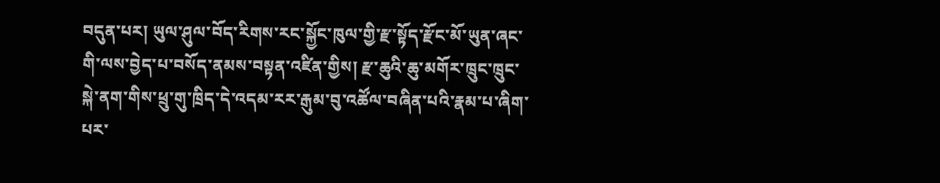བདུན་པར། ཡུལ་ཤུལ་བོད་རིགས་རང་སྐྱོང་ཁུལ་གྱི་རྫ་སྟོད་རྫོང་མོ་ཡུན་ཞང་གི་ལས་བྱེད་པ་བསོད་ནམས་བསྟན་འཛིན་གྱིས། རྫ་ཆུའི་ཆུ་མགོར་ཁྲུང་ཁྲུང་སྐེ་ནག་གིས་ཕྲུ་གུ་ཁྲིད་དེ་འདམ་རར་རྒུམ་བུ་འཚོལ་བཞིན་པའི་རྣམ་པ་ཞིག་པར་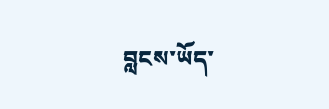བླངས་ཡོད་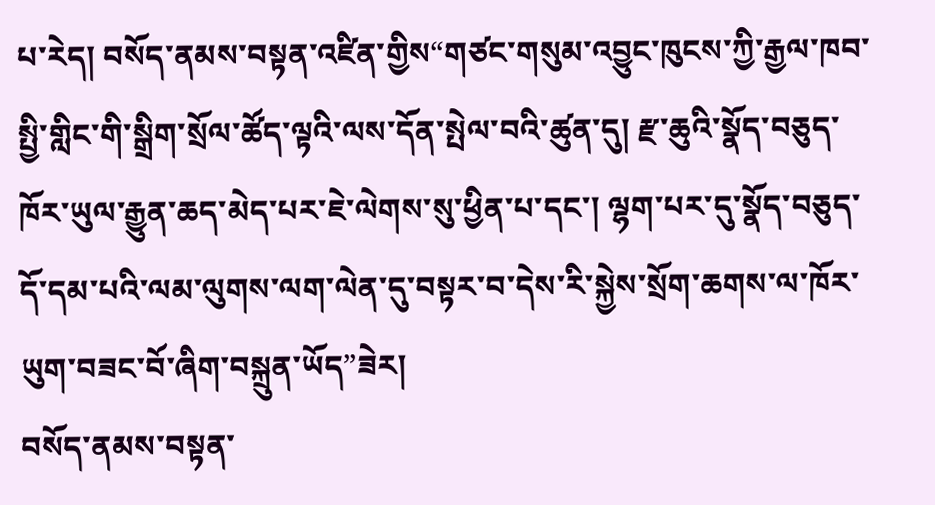པ་རེད། བསོད་ནམས་བསྟན་འཛིན་གྱིས“གཙང་གསུམ་འབྱུང་ཁུངས་ཀྱི་རྒྱལ་ཁབ་སྤྱི་གླིང་གི་སྒྲིག་སྲོལ་ཚོད་ལྟའི་ལས་དོན་སྤེལ་བའི་ཚུན་དུ། རྫ་ཆུའི་སྣོད་བཅུད་ཁོར་ཡུལ་རྒྱུན་ཆད་མེད་པར་ཇེ་ལེགས་སུ་ཕྱིན་པ་དང་། ལྷག་པར་དུ་སྣོད་བཅུད་དོ་དམ་པའི་ལམ་ལུགས་ལག་ལེན་དུ་བསྟར་བ་དེས་རི་སྐྱེས་སྲོག་ཆགས་ལ་ཁོར་ཡུག་བཟང་བོ་ཞིག་བསྐྲུན་ཡོད”ཟེར།
བསོད་ནམས་བསྟན་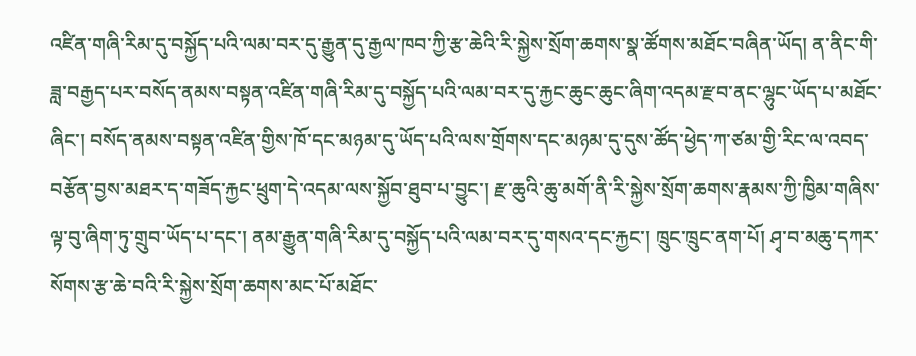འཛིན་གཞི་རིམ་དུ་བསྐྱོད་པའི་ལམ་བར་དུ་རྒྱུན་དུ་རྒྱལ་ཁབ་ཀྱི་རྩ་ཆེའི་རི་སྐྱེས་སྲོག་ཆགས་སྣ་ཚོགས་མཐོང་བཞིན་ཡོད། ན་ནིང་གི་ཟླ་བརྒྱད་པར་བསོད་ནམས་བསྟན་འཛིན་གཞི་རིམ་དུ་བསྐྱོད་པའི་ལམ་བར་དུ་རྐྱང་ཆུང་ཆུང་ཞིག་འདམ་རྫབ་ནང་ལྷུང་ཡོད་པ་མཐོང་ཞིང་། བསོད་ནམས་བསྟན་འཛིན་གྱིས་ཁོ་དང་མཉམ་དུ་ཡོད་པའི་ལས་གྲོགས་དང་མཉམ་དུ་དུས་ཚོད་ཕྱེད་ཀ་ཙམ་གྱི་རིང་ལ་འབད་བརྩོན་བྱས་མཐར་ད་གཟོད་རྐྱང་ཕྲུག་དེ་འདམ་ལས་སྐྱོབ་ཐུབ་པ་བྱུང་། རྫ་ཆུའི་ཆུ་མགོ་ནི་རི་སྐྱེས་སྲོག་ཆགས་རྣམས་ཀྱི་ཁྱིམ་གཞིས་ལྟ་བུ་ཞིག་ཏུ་གྲུབ་ཡོད་པ་དང་། ནམ་རྒྱུན་གཞི་རིམ་དུ་བསྐྱོད་པའི་ལམ་བར་དུ་གསའ་དང་རྐྱང་། ཁྲུང་ཁྲུང་ནག་པོ། ཤྭ་བ་མཆུ་དཀར་སོགས་རྩ་ཆེ་བའི་རི་སྐྱེས་སྲོག་ཆགས་མང་པོ་མཐོང་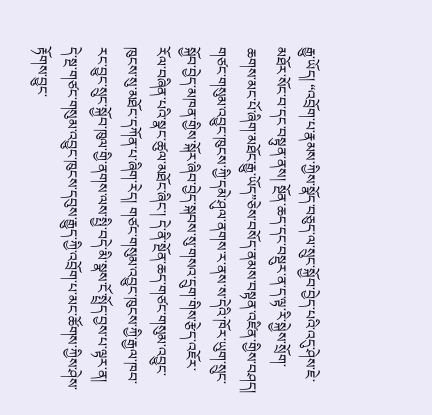རྒྱུ་ཡོད། “འབྲོག་པ་རྣམས་ཀྱིས་སྣོད་བཅུད་ལ་སྲུང་སྐྱོབ་བྱེད་པའི་འདུ་ཤེས་ཇེ་མཐོར་སོང་བ་དང་བསྟུན་ནས། སྔོན་ཆད་དང་བསྡུར་ན་ད་ལྟ་རི་སྐྱེས་སྲོག་ཆགས་མང་པོ་ཞིག་མཐོང་རྒྱུ་ཡོད”ཅེས་བསོད་ནམས་བསྟན་འཛིན་གྱིས་བཤད།
གཙང་གསུམ་འབྱུང་ཁུངས་ཀྱི་དམེ་ཤུལ་ནགས་ར་ནས་ས་དེའི་ཁོར་ཡུག་སྲུང་སྐྱོབ་བྱེད་མཁན་གྱིས་སྐོར་ཞིབ་བྱེད་སྐབས་སུ་གསའ་དྲུག་གིས་རྩེད་འཇོར་རོལ་བཞིན་པའི་སྣང་ཚུལ་མཐོང་ཞིང་། དེ་ནི་སྔོན་ཆད་གཙང་གསུམ་འབྱུང་ཁུངས་སུ་མཐོང་དཀོན་པ་ཞིག་རེད། གཙང་གསུམ་འབྱུང་ཁུངས་ཀྱི་རྒྱལ་ཁབ་རང་བྱུང་སྲུང་སྐྱོབ་ཁུལ་གྱི་ནགས་ལས་སྤྱི་བདེ་མི་སྣས་ངོ་སྤྲོད་བྱས་པ་ལྟར་ན། དེ་སྔ་གཙང་གསུམ་འབྱུང་ཁུངས་དབུས་རྒྱུད་ཀྱི་འབྲོག་པ་མང་ཚོགས་ཀྱིས་ཤེས་རྟོགས་བྱུང་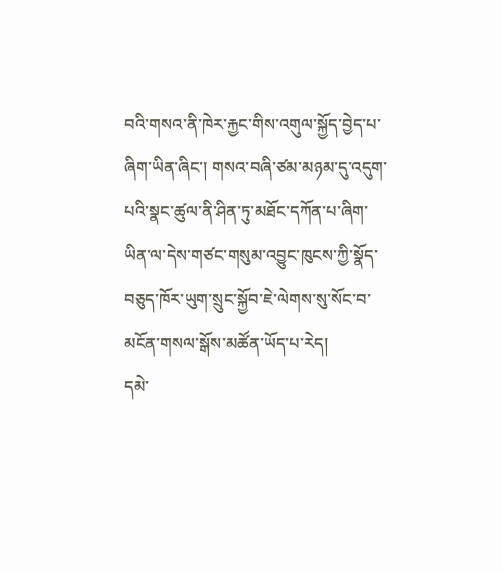བའི་གསའ་ནི་ཁེར་རྐྱང་གིས་འགུལ་སྐྱོད་བྱེད་པ་ཞིག་ཡིན་ཞིང་། གསའ་བཞི་ཙམ་མཉམ་དུ་འདུག་པའི་སྣང་ཚུལ་ནི་ཤིན་ཏུ་མཐོང་དཀོན་པ་ཞིག་ཡིན་ལ་དེས་གཙང་གསུམ་འབྱུང་ཁུངས་ཀྱི་སྣོད་བཅུད་ཁོར་ཡུག་སྲུང་སྐྱོབ་ཇེ་ལེགས་སུ་སོང་བ་མངོན་གསལ་སྒོས་མཚོན་ཡོད་པ་རེད།
དམེ་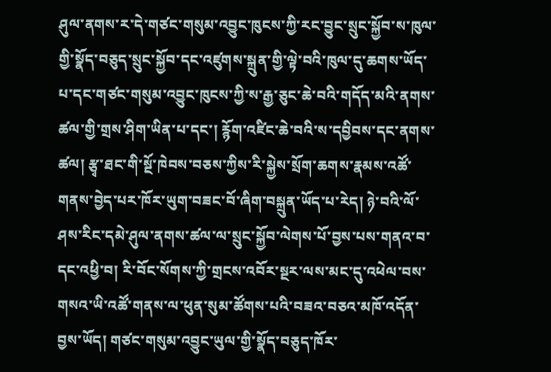ཤུལ་ནགས་ར་དེ་གཙང་གསུམ་འབྱུང་ཁུངས་ཀྱི་རང་བྱུང་སྲུང་སྐྱོབ་ས་ཁུལ་གྱི་སྣོད་བཅུད་སྲུང་སྐྱོབ་དང་འཛུགས་སྐྲུན་གྱི་ལྟེ་བའི་ཁུལ་དུ་ཆགས་ཡོད་པ་དང་གཙང་གསུམ་འབྱུང་ཁུངས་ཀྱི་ས་རྒྱ་ཅུང་ཆེ་བའི་གདོད་མའི་ནགས་ཚལ་གྱི་གྲས་ཤིག་ཡིན་པ་དང་། རྙོག་འཛིང་ཆེ་བའི་ས་དབྱིབས་དང་ནགས་ཚལ། རྩྭ་ཐང་གི་སྔོ་ཁེབས་བཅས་ཀྱིས་རི་སྐྱེས་སྲོག་ཆགས་རྣམས་འཚོ་གནས་བྱེད་པར་ཁོར་ཡུག་བཟང་བོ་ཞིག་བསྐྲུན་ཡོད་པ་རེད། ཉེ་བའི་ལོ་ཤས་རིང་དམེ་ཤུལ་ནགས་ཚལ་ལ་སྲུང་སྐྱོབ་ལེགས་པོ་བྱས་པས་གནའ་བ་དང་འཕྱི་བ། རི་བོང་སོགས་ཀྱི་གྲངས་འབོར་སྔར་ལས་མང་དུ་འཕེལ་བས་གསའ་ཡི་འཚོ་གནས་ལ་ཕུན་སུམ་ཚོགས་པའི་བཟའ་བཅའ་མཁོ་འདོན་བྱས་ཡོད། གཙང་གསུམ་འབྱུང་ཡུལ་གྱི་སྣོད་བཅུད་ཁོར་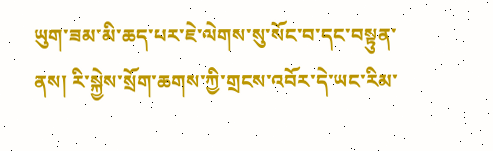ཡུག་ཟམ་མི་ཆད་པར་ཇེ་ལེགས་སུ་སོང་བ་དང་བསྟུན་ནས། རི་སྐྱེས་སྲོག་ཆགས་ཀྱི་གྲངས་འབོར་དེ་ཡང་རིམ་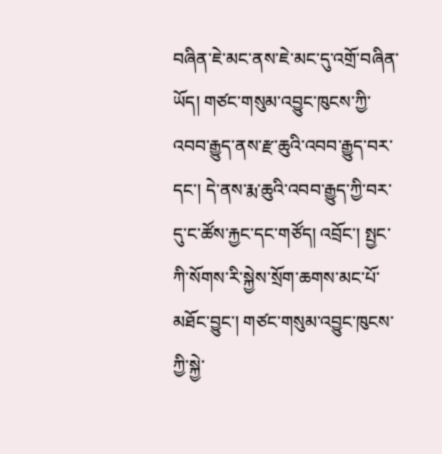བཞིན་ཇེ་མང་ནས་ཇེ་མང་དུ་འགྲོ་བཞིན་ཡོད། གཙང་གསུམ་འབྱུང་ཁུངས་ཀྱི་འབབ་རྒྱུད་ནས་རྫ་ཆུའི་འབབ་རྒྱུད་བར་དང་། དེ་ནས་རྨ་ཆུའི་འབབ་རྒྱུད་ཀྱི་བར་དུ་ང་ཚོས་རྐྱང་དང་གཙོད། འབྲོང་། སྤྱང་ཀི་སོགས་རི་སྐྱེས་སྲོག་ཆགས་མང་པོ་མཐོང་བྱུང་། གཙང་གསུམ་འབྱུང་ཁུངས་ཀྱི་སྐྱེ་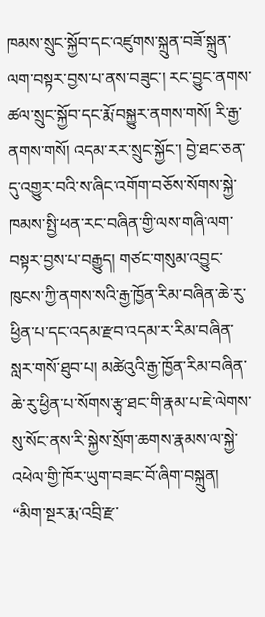ཁམས་སྲུང་སྐྱོབ་དང་འཛུགས་སྐྲུན་བཟོ་སྐྲུན་ལག་བསྟར་བྱས་པ་ནས་བཟུང་། རང་བྱུང་ནགས་ཚལ་སྲུང་སྐྱོབ་དང་རྨོ་བསྐྱུར་ནགས་གསོ། རི་རྒྱ་ནགས་གསོ། འདམ་རར་སྲུང་སྐྱོང་། བྱེ་ཐང་ཅན་དུ་འགྱུར་བའི་ས་ཞིང་འགོག་བཅོས་སོགས་སྐྱེ་ཁམས་སྤྱི་ཕན་རང་བཞིན་གྱི་ལས་གཞི་ལག་བསྟར་བྱས་པ་བརྒྱུད། གཙང་གསུམ་འབྱུང་ཁུངས་ཀྱི་ནགས་སའི་རྒྱ་ཁྱོན་རིམ་བཞིན་ཆེ་རུ་ཕྱིན་པ་དང་འདམ་རྫབ་འདམ་ར་རིམ་བཞིན་སླར་གསོ་ཐུབ་པ། མཚེའུའི་རྒྱ་ཁྱོན་རིམ་བཞིན་ཆེ་རུ་ཕྱིན་པ་སོགས་རྩྭ་ཐང་གི་རྣམ་པ་ཇེ་ལེགས་སུ་སོང་ནས་རི་སྐྱེས་སྲོག་ཆགས་རྣམས་ལ་སྐྱེ་འཕེལ་གྱི་ཁོར་ཡུག་བཟང་བོ་ཞིག་བསྐྲུན།
“མིག་སྔར་རྨ་འབྲི་རྫ་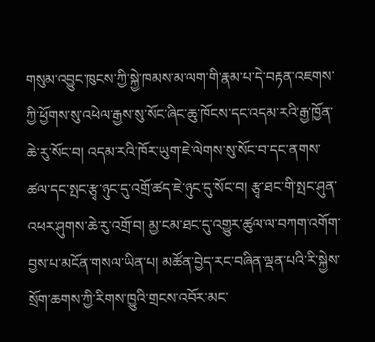གསུམ་འབྱུང་ཁུངས་ཀྱི་སྐྱེ་ཁམས་མ་ལག་གི་རྣམ་པ་དེ་བརྟན་འཇགས་ཀྱི་ཕྱོགས་སུ་འཕེལ་རྒྱས་སུ་སོང་ཞིང་ཆུ་ཁོངས་དང་འདམ་རའི་རྒྱ་ཁྱོན་ཆེ་རུ་སོང་བ། འདམ་རའི་ཁོར་ཡུག་ཇེ་ལེགས་སུ་སོང་བ་དང་ནགས་ཚལ་དང་སྤང་རྩྭ་ཉུང་དུ་འགྲོ་ཚད་ཇེ་ཉུང་དུ་སོང་བ། རྩྭ་ཐང་གི་སྤང་ཤུན་འཕར་ཤུགས་ཆེ་རུ་འགྲོ་བ། མྱ་ངམ་ཐང་དུ་འགྱུར་ཚུལ་ལ་བཀག་འགོག་བྱས་པ་མངོན་གསལ་ཡིན་པ། མཚོན་བྱེད་རང་བཞིན་ལྡན་པའི་རི་སྐྱེས་སྲོག་ཆགས་ཀྱི་རིགས་ཁྱུའི་གྲངས་འབོར་མང་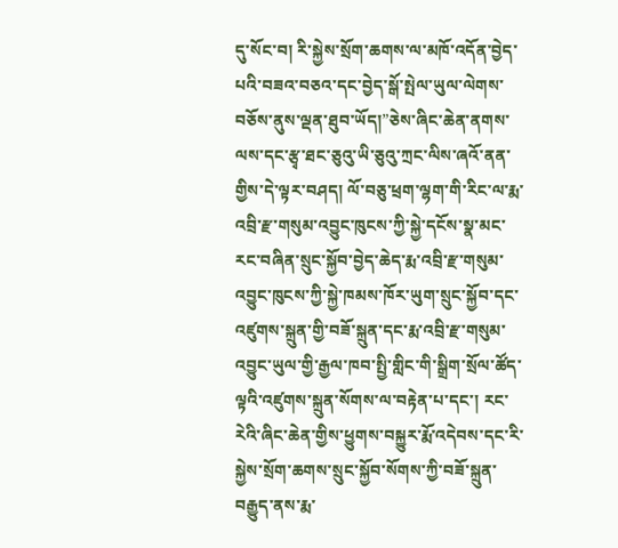དུ་སོང་བ། རི་སྐྱེས་སྲོག་ཆགས་ལ་མཁོ་འདོན་བྱེད་པའི་བཟའ་བཅའ་དང་བྱེད་སྒོ་སྤེལ་ཡུལ་ལེགས་བཅོས་ནུས་ལྡན་ཐུབ་ཡོད།”ཅེས་ཞིང་ཆེན་ནགས་ལས་དང་རྩྭ་ཐང་ཅུའུ་ཡི་ཅུའུ་ཀྲང་ལིས་ཞའོ་ནན་གྱིས་དེ་ལྟར་བཤད། ལོ་བཅུ་ཕྲག་ལྷག་གི་རིང་ལ་རྨ་འབྲི་རྫ་གསུམ་འབྱུང་ཁུངས་ཀྱི་སྐྱེ་དངོས་སྣ་མང་རང་བཞིན་སྲུང་སྐྱོབ་བྱེད་ཆེད་རྨ་འབྲི་རྫ་གསུམ་འབྱུང་ཁུངས་ཀྱི་སྐྱེ་ཁམས་ཁོར་ཡུག་སྲུང་སྐྱོབ་དང་འཛུགས་སྐྲུན་གྱི་བཟོ་སྐྲུན་དང་རྨ་འབྲི་རྫ་གསུམ་འབྱུང་ཡུལ་གྱི་རྒྱལ་ཁབ་སྤྱི་གླིང་གི་སྒྲིག་སྲོལ་ཚོད་ལྟའི་འཛུགས་སྐྲུན་སོགས་ལ་བརྟེན་པ་དང་། རང་རེའི་ཞིང་ཆེན་གྱིས་ཕྱུགས་བསྐྱུར་རྨོ་འདེབས་དང་རི་སྐྱེས་སྲོག་ཆགས་སྲུང་སྐྱོབ་སོགས་ཀྱི་བཟོ་སྐྲུན་བརྒྱུད་ནས་རྨ་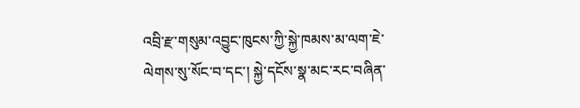འབྲི་རྫ་གསུམ་འབྱུང་ཁུངས་ཀྱི་སྐྱེ་ཁམས་མ་ལག་ཇེ་ལེགས་སུ་སོང་བ་དང་། སྐྱེ་དངོས་སྣ་མང་རང་བཞིན་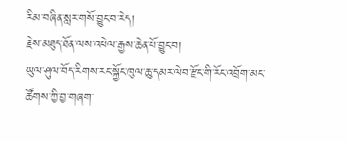རིམ་བཞིན་སླར་གསོ་བྱུང་བ་རེད།
རྗེས་མཐུད་ཐོན་ལས་འཕེལ་རྒྱས་ཆེན་པོ་བྱུང་བ།
ཡུལ་ཤུལ་བོད་རིགས་རང་སྐྱོང་ཁུལ་ཆུ་དམར་ལེབ་རྫོང་གི་རོང་འབྲོག་མང་ཚོགས་ཀྱི་བྱ་གཞག་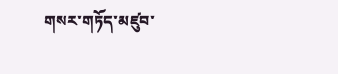གསར་གཏོད་མཛུབ་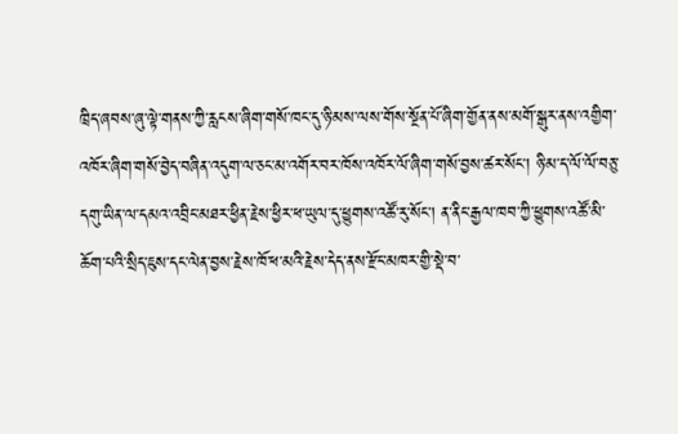ཁྲིད་ཞབས་ཞུ་ལྟེ་གནས་ཀྱི་རླངས་ཞིག་གསོ་ཁང་དུ་ཉི་མས་ལས་གོས་སྔོན་པོ་ཞིག་གྱོན་ནས་མགོ་སྒུར་ནས་འགྱིག་འཁོར་ཞིག་གསོ་བྱེད་བཞིན་འདུག་ལ་ཅང་མ་འགོར་བར་ཁོས་འཁོར་ལོ་ཞིག་གསོ་བྱས་ཚར་སོང་། ཉི་མ་ད་ལོ་ལོ་བཅུ་དགུ་ཡིན་ལ་དམའ་འབྲིང་མཐར་ཕྱིན་རྗེས་ཕྱིར་ཕ་ཡུལ་དུ་ཕྱུགས་འཚོ་རུ་སོང་། ན་ནིང་རྒྱལ་ཁབ་ཀྱི་ཕྱུགས་འཚོ་མི་ཆོག་པའི་སྲིད་ཇུས་དང་ལེན་བྱས་རྗེས་ཁོ་ཕ་མའི་རྗེས་དེད་ནས་རྫོང་མཁར་གྱི་སྡེ་བ་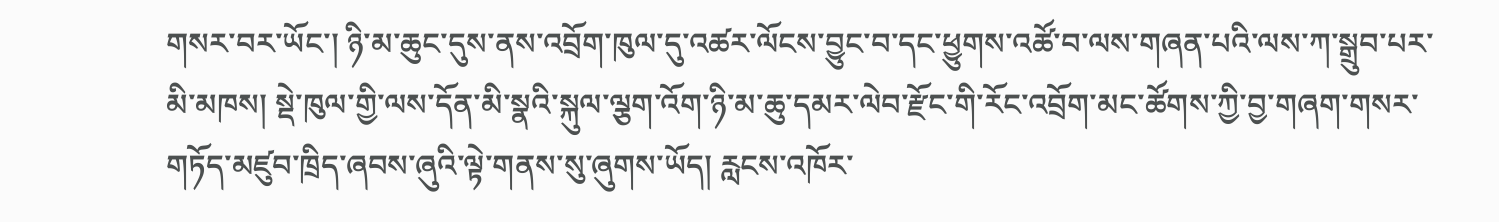གསར་བར་ཡོང་། ཉི་མ་ཆུང་དུས་ནས་འབྲོག་ཁུལ་དུ་འཚར་ལོངས་བྱུང་བ་དང་ཕྱུགས་འཚོ་བ་ལས་གཞན་པའི་ལས་ཀ་སྒྲུབ་པར་མི་མཁས། སྡེ་ཁུལ་གྱི་ལས་དོན་མི་སྣའི་སྐུལ་ལྕག་འོག་ཉི་མ་ཆུ་དམར་ལེབ་རྫོང་གི་རོང་འབྲོག་མང་ཚོགས་ཀྱི་བྱ་གཞག་གསར་གཏོད་མཛུབ་ཁྲིད་ཞབས་ཞུའི་ལྟེ་གནས་སུ་ཞུགས་ཡོད། རླངས་འཁོར་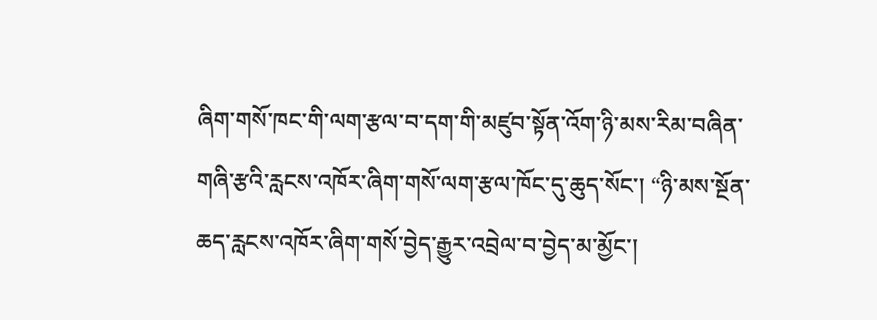ཞིག་གསོ་ཁང་གི་ལག་རྩལ་བ་དག་གི་མཛུབ་སྟོན་འོག་ཉི་མས་རིམ་བཞིན་གཞི་རྩའི་རླངས་འཁོར་ཞིག་གསོ་ལག་རྩལ་ཁོང་དུ་ཆུད་སོང་། “ཉི་མས་སྔོན་ཆད་རླངས་འཁོར་ཞིག་གསོ་བྱེད་རྒྱུར་འབྲེལ་བ་བྱེད་མ་མྱོང་།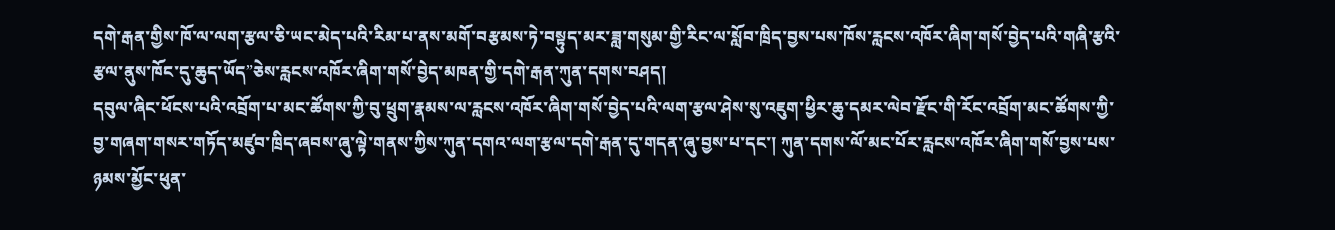དགེ་རྒན་གྱིས་ཁོ་ལ་ལག་རྩལ་ཅི་ཡང་མེད་པའི་རིམ་པ་ནས་མགོ་བརྩམས་ཏེ་བསྟུད་མར་ཟླ་གསུམ་གྱི་རིང་ལ་སློབ་ཁྲིད་བྱས་པས་ཁོས་རླངས་འཁོར་ཞིག་གསོ་བྱེད་པའི་གཞི་རྩའི་རྩལ་ནུས་ཁོང་དུ་ཆུད་ཡོད”ཅེས་རླངས་འཁོར་ཞིག་གསོ་བྱེད་མཁན་གྱི་དགེ་རྒན་ཀུན་དགས་བཤད།
དབུལ་ཞིང་ཕོངས་པའི་འབྲོག་པ་མང་ཚོགས་ཀྱི་བུ་ཕྲུག་རྣམས་ལ་རླངས་འཁོར་ཞིག་གསོ་བྱེད་པའི་ལག་རྩལ་ཤེས་སུ་འཇུག་ཕྱིར་ཆུ་དམར་ལེབ་རྫོང་གི་རོང་འབྲོག་མང་ཚོགས་ཀྱི་བྱ་གཞག་གསར་གཏོད་མཛུབ་ཁྲིད་ཞབས་ཞུ་ལྟེ་གནས་ཀྱིས་ཀུན་དགའ་ལག་རྩལ་དགེ་རྒན་དུ་གདན་ཞུ་བྱས་པ་དང་། ཀུན་དགས་ལོ་མང་པོར་རླངས་འཁོར་ཞིག་གསོ་བྱས་པས་ཉམས་མྱོང་ཕུན་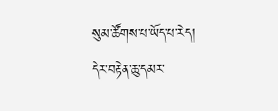སུམ་ཚོགས་པ་ཡོད་པ་རེད། དེར་བརྟེན་ཆུ་དམར་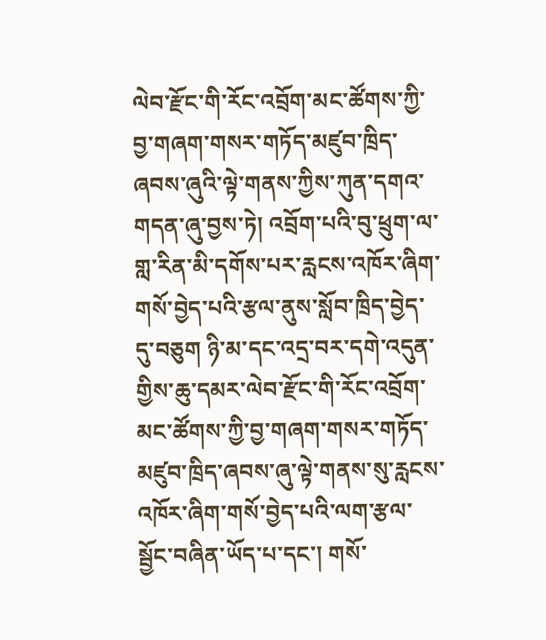ལེབ་རྫོང་གི་རོང་འབྲོག་མང་ཚོགས་ཀྱི་བྱ་གཞག་གསར་གཏོད་མཛུབ་ཁྲིད་ཞབས་ཞུའི་ལྟེ་གནས་ཀྱིས་ཀུན་དགའ་གདན་ཞུ་བྱས་ཏེ། འབྲོག་པའི་བུ་ཕྲུག་ལ་གླ་རིན་མི་དགོས་པར་རླངས་འཁོར་ཞིག་གསོ་བྱེད་པའི་རྩལ་ནུས་སློབ་ཁྲིད་བྱེད་དུ་བཅུག ཉི་མ་དང་འདྲ་བར་དགེ་འདུན་གྱིས་ཆུ་དམར་ལེབ་རྫོང་གི་རོང་འབྲོག་མང་ཚོགས་ཀྱི་བྱ་གཞག་གསར་གཏོད་མཛུབ་ཁྲིད་ཞབས་ཞུ་ལྟེ་གནས་སུ་རླངས་འཁོར་ཞིག་གསོ་བྱེད་པའི་ལག་རྩལ་སྦྱོང་བཞིན་ཡོད་པ་དང་། གསོ་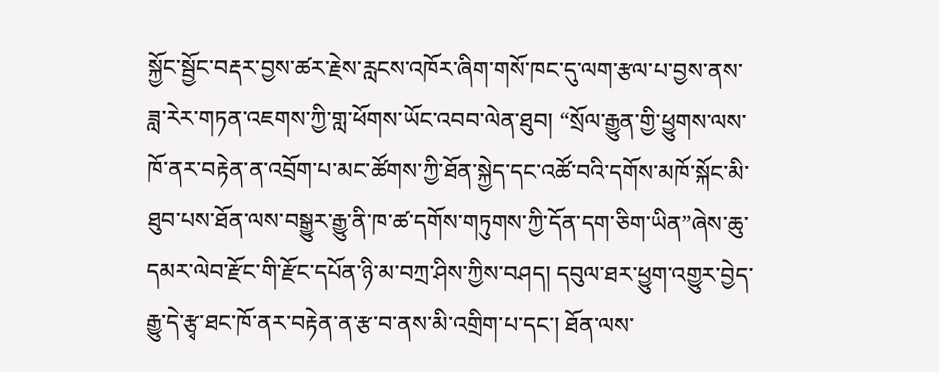སྐྱོང་སྦྱོང་བརྡར་བྱས་ཚར་རྗེས་རླངས་འཁོར་ཞིག་གསོ་ཁང་དུ་ལག་རྩལ་པ་བྱས་ནས་ཟླ་རེར་གཏན་འཇགས་ཀྱི་གླ་ཕོགས་ཡོང་འབབ་ལེན་ཐུབ། “སྲོལ་རྒྱུན་གྱི་ཕྱུགས་ལས་ཁོ་ནར་བརྟེན་ན་འབྲོག་པ་མང་ཚོགས་ཀྱི་ཐོན་སྐྱེད་དང་འཚོ་བའི་དགོས་མཁོ་སྐོང་མི་ཐུབ་པས་ཐོན་ལས་བསྒྱུར་རྒྱུ་ནི་ཁ་ཚ་དགོས་གཏུགས་ཀྱི་དོན་དག་ཅིག་ཡིན”ཞེས་ཆུ་དམར་ལེབ་རྫོང་གི་རྫོང་དཔོན་ཉི་མ་བཀྲ་ཤིས་ཀྱིས་བཤད། དབུལ་ཐར་ཕྱུག་འགྱུར་བྱེད་རྒྱུ་དེ་རྩྭ་ཐང་ཁོ་ནར་བརྟེན་ན་རྩ་བ་ནས་མི་འགྲིག་པ་དང་། ཐོན་ལས་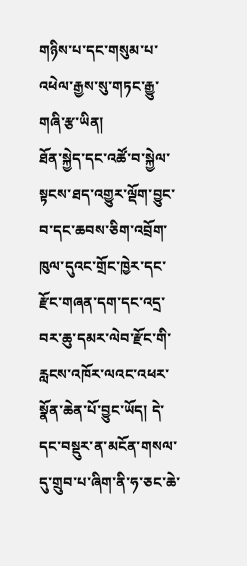གཉིས་པ་དང་གསུམ་པ་འཕེལ་རྒྱས་སུ་གཏང་རྒྱུ་གཞི་རྩ་ཡིན།
ཐོན་སྐྱེད་དང་འཚོ་བ་སྐྱེལ་སྟངས་ཐད་འགྱུར་ལྡོག་བྱུང་བ་དང་ཆབས་ཅིག་འབྲོག་ཁུལ་དུའང་གྲོང་ཁྱེར་དང་རྫོང་གཞན་དག་དང་འདྲ་བར་ཆུ་དམར་ལེབ་རྫོང་གི་རླངས་འཁོར་ལའང་འཕར་སྣོན་ཆེན་པོ་བྱུང་ཡོད། དེ་དང་བསྡུར་ན་མངོན་གསལ་དུ་གྲུབ་པ་ཞིག་ནི་ཧ་ཅང་ཆེ་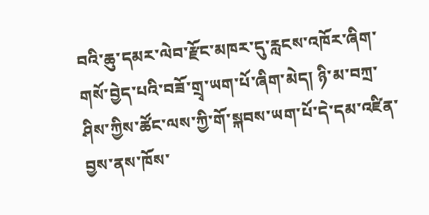བའི་ཆུ་དམར་ལེབ་རྫོང་མཁར་དུ་རླངས་འཁོར་ཞིག་གསོ་བྱེད་པའི་བཟོ་གྲྭ་ཡག་པོ་ཞིག་མེད། ཉི་མ་བཀྲ་ཤིས་ཀྱིས་ཚོང་ལས་ཀྱི་གོ་སྐབས་ཡག་པོ་དེ་དམ་འཛིན་བྱས་ནས་ཁོས་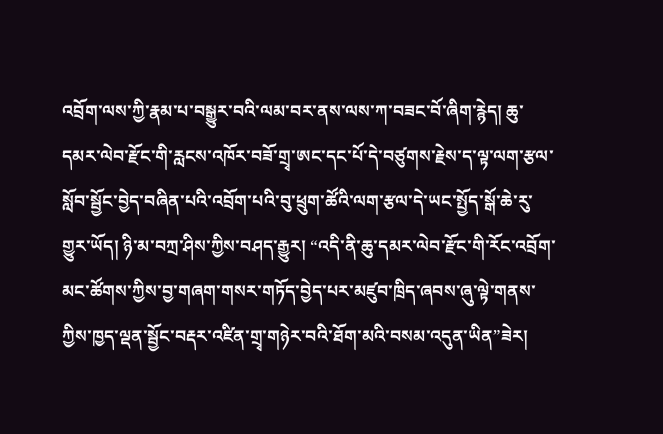འབྲོག་ལས་ཀྱི་རྣམ་པ་བསྒྱུར་བའི་ལམ་བར་ནས་ལས་ཀ་བཟང་བོ་ཞིག་རྙེད། ཆུ་དམར་ལེབ་རྫོང་གི་རླངས་འཁོར་བཟོ་གྲྭ་ཨང་དང་པོ་དེ་བཙུགས་རྗེས་ད་ལྟ་ལག་རྩལ་སློབ་སྦྱོང་བྱེད་བཞིན་པའི་འབྲོག་པའི་བུ་ཕྲུག་ཚོའི་ལག་རྩལ་དེ་ཡང་སྤྱོད་སྒོ་ཆེ་རུ་གྱུར་ཡོད། ཉི་མ་བཀྲ་ཤིས་ཀྱིས་བཤད་རྒྱུར། “འདི་ནི་ཆུ་དམར་ལེབ་རྫོང་གི་རོང་འབྲོག་མང་ཚོགས་ཀྱིས་བྱ་གཞག་གསར་གཏོད་བྱེད་པར་མཛུབ་ཁྲིད་ཞབས་ཞུ་ལྟེ་གནས་ཀྱིས་ཁྱད་ལྡན་སྦྱོང་བརྡར་འཛིན་གྲྭ་གཉེར་བའི་ཐོག་མའི་བསམ་འདུན་ཡིན”ཟེར།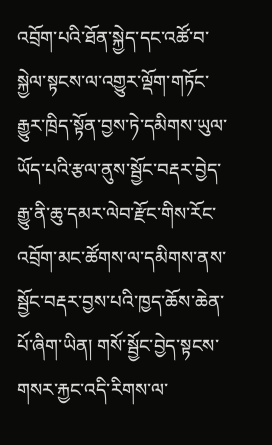འབྲོག་པའི་ཐོན་སྐྱེད་དང་འཚོ་བ་སྐྱེལ་སྟངས་ལ་འགྱུར་ལྡོག་གཏོང་རྒྱུར་ཁྲིད་སྟོན་བྱས་ཏེ་དམིགས་ཡུལ་ཡོད་པའི་རྩལ་ནུས་སྦྱོང་བརྡར་བྱེད་རྒྱུ་ནི་ཆུ་དམར་ལེབ་རྫོང་གིས་རོང་འབྲོག་མང་ཚོགས་ལ་དམིགས་ནས་སྦྱོང་བརྡར་བྱས་པའི་ཁྱད་ཆོས་ཆེན་པོ་ཞིག་ཡིན། གསོ་སྦྱོང་བྱེད་སྟངས་གསར་རྐྱང་འདི་རིགས་ལ་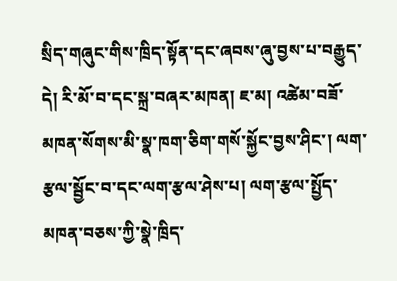སྲིད་གཞུང་གིས་ཁྲིད་སྟོན་དང་ཞབས་ཞུ་བྱས་པ་བརྒྱུད་དེ། རི་མོ་བ་དང་སྐྲ་བཞར་མཁན། ཇ་མ། འཚེམ་བཟོ་མཁན་སོགས་མི་སྣ་ཁག་ཅིག་གསོ་སྐྱོང་བྱས་ཤིང་། ལག་རྩལ་སྦྱོང་བ་དང་ལག་རྩལ་ཤེས་པ། ལག་རྩལ་སྤྱོད་མཁན་བཅས་ཀྱི་སྣེ་ཁྲིད་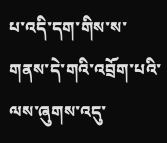པ་འདི་དག་གིས་ས་གནས་དེ་གའི་འབྲོག་པའི་ལས་ཞུགས་འདུ་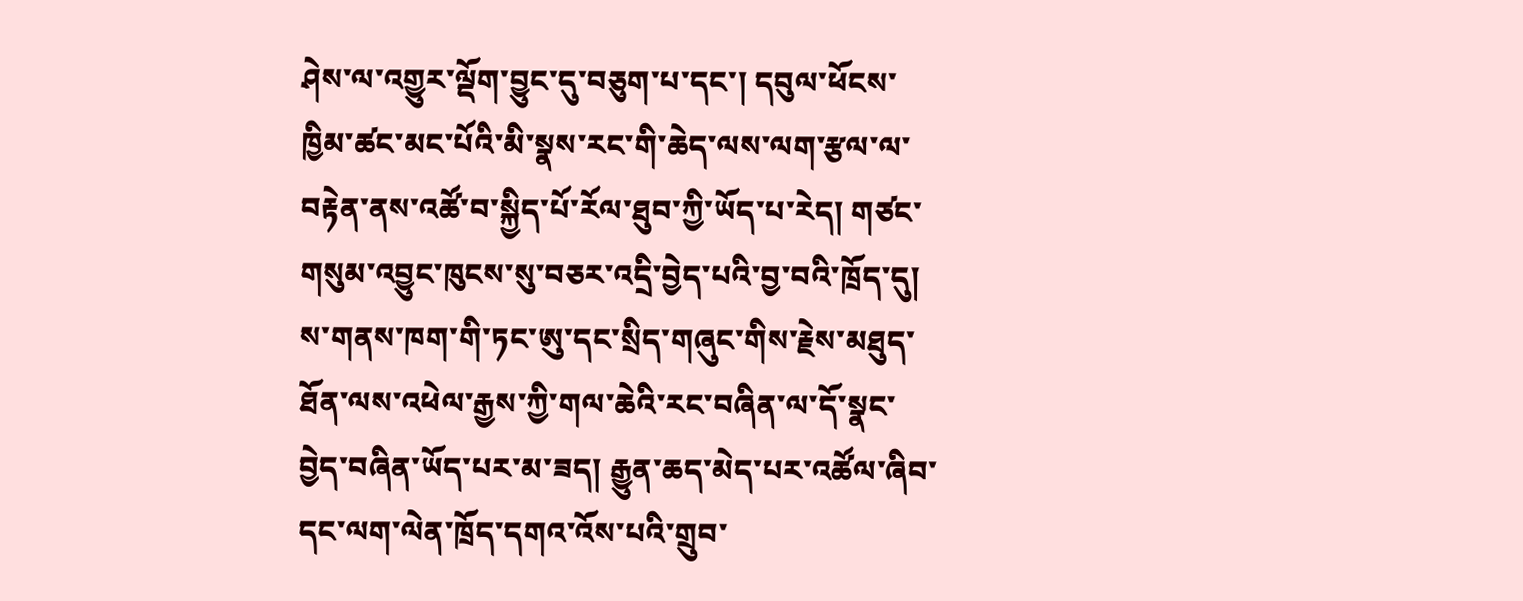ཤེས་ལ་འགྱུར་ལྡོག་བྱུང་དུ་བཅུག་པ་དང་། དབུལ་ཕོངས་ཁྱིམ་ཚང་མང་པོའི་མི་སྣས་རང་གི་ཆེད་ལས་ལག་རྩལ་ལ་བརྟེན་ནས་འཚོ་བ་སྐྱིད་པོ་རོལ་ཐུབ་ཀྱི་ཡོད་པ་རེད། གཙང་གསུམ་འབྱུང་ཁུངས་སུ་བཅར་འདྲི་བྱེད་པའི་བྱ་བའི་ཁྲོད་དུ། ས་གནས་ཁག་གི་ཏང་ཨུ་དང་སྲིད་གཞུང་གིས་རྗེས་མཐུད་ཐོན་ལས་འཕེལ་རྒྱས་ཀྱི་གལ་ཆེའི་རང་བཞིན་ལ་དོ་སྣང་བྱེད་བཞིན་ཡོད་པར་མ་ཟད། རྒྱུན་ཆད་མེད་པར་འཚོལ་ཞིབ་དང་ལག་ལེན་ཁྲོད་དགའ་འོས་པའི་གྲུབ་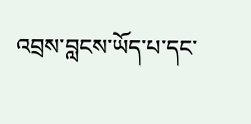འབྲས་བླངས་ཡོད་པ་དང་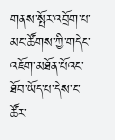གནས་སྤོར་འབྲོག་པ་མང་ཚོགས་ཀྱི་གདེང་འཇོག་མཐོན་པོའང་ཐོབ་ཡོད་པ་དེས་ང་ཚོར་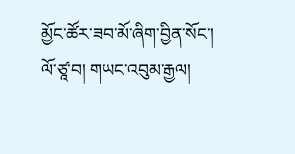མྱོང་ཚོར་ཟབ་མོ་ཞིག་བྱིན་སོང་།
ལོ་ཙཱ་བ། གཡང་འབུམ་རྒྱལ།